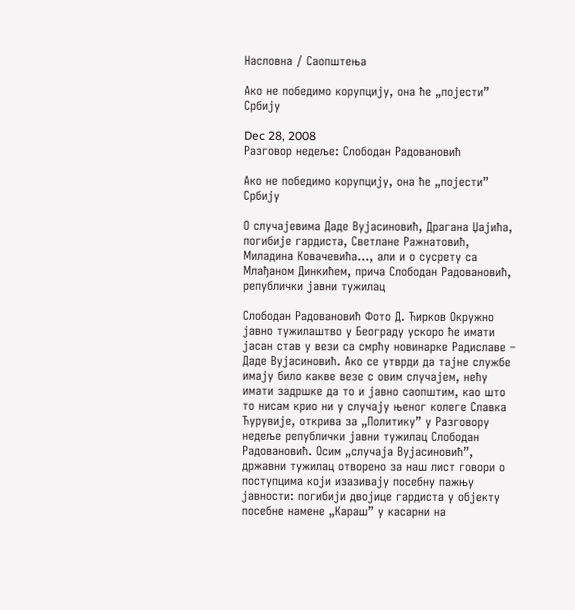Насловна / Саопштења

Ако не победимо корупцију, она ће „појести” Србију

Dec 28, 2008
Разговор недеље: Слободан Радовановић

Ако не победимо корупцију, она ће „појести” Србију

О случајевима Даде Вујасиновић, Драгана Џајића, погибије гардиста, Светлане Ражнатовић, Миладина Ковачевића..., али и о сусрету са Млађаном Динкићем, прича Слободан Радовановић, републички јавни тужилац

Слободан Радовановић Фото Д. Ћирков Окружно јавно тужилаштво у Београду ускоро ће имати јасан став у вези са смрћу новинарке Радиславе – Даде Вујасиновић. Ако се утврди да тајне службе имају било какве везе с овим случајем, нећу имати задршке да то и јавно саопштим, као што то нисам крио ни у случају њеног колеге Славка Ћурувије, открива за „Политику” у Разговору недеље републички јавни тужилац Слободан Радовановић. Осим „случаја Вујасиновић”, државни тужилац отворено за наш лист говори о поступцима који изазивају посебну пажњу јавности: погибији двојице гардиста у објекту посебне намене „Караш” у касарни на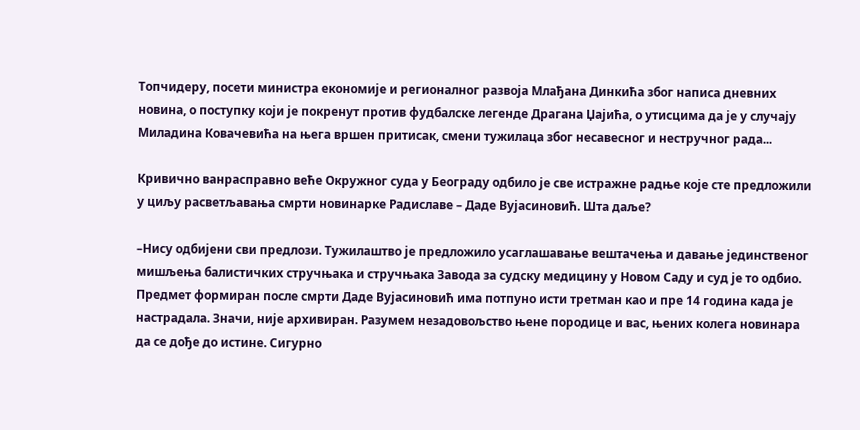Топчидеру, посети министра економије и регионалног развоја Млађана Динкића због написа дневних новина, о поступку који је покренут против фудбалске легенде Драгана Џајића, о утисцима да је у случају Миладина Ковачевића на њега вршен притисак, смени тужилаца због несавесног и нестручног рада...

Кривично ванрасправно веће Окружног суда у Београду одбило је све истражне радње које сте предложили у циљу расветљавања смрти новинарке Радиславе – Даде Вујасиновић. Шта даље?

–Нису одбијени сви предлози. Тужилаштво је предложило усаглашавање вештачења и давање јединственог мишљења балистичких стручњака и стручњака Завода за судску медицину у Новом Саду и суд је то одбио. Предмет формиран после смрти Даде Вујасиновић има потпуно исти третман као и пре 14 година када је настрадала. Значи, није архивиран. Разумем незадовољство њене породице и вас, њених колега новинара да се дође до истине. Сигурно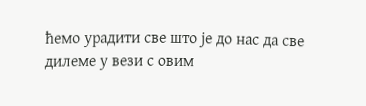ћемо урадити све што је до нас да све дилеме у вези с овим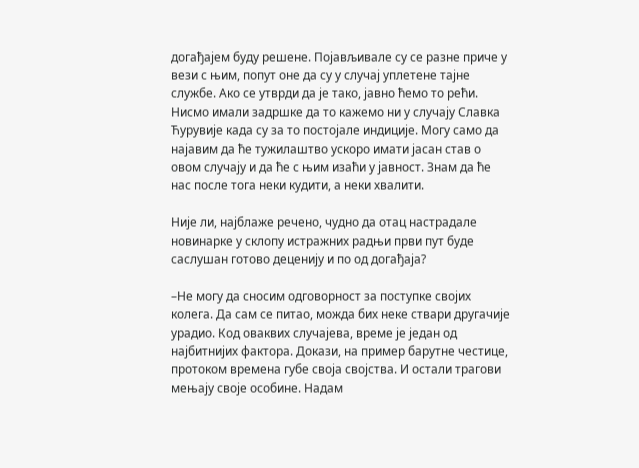догађајем буду решене. Појављивале су се разне приче у вези с њим, попут оне да су у случај уплетене тајне службе. Ако се утврди да је тако, јавно ћемо то рећи. Нисмо имали задршке да то кажемо ни у случају Славка Ћурувије када су за то постојале индиције. Могу само да најавим да ће тужилаштво ускоро имати јасан став о овом случају и да ће с њим изаћи у јавност. Знам да ће нас после тога неки кудити, а неки хвалити.

Није ли, најблаже речено, чудно да отац настрадале новинарке у склопу истражних радњи први пут буде саслушан готово деценију и по од догађаја?

–Не могу да сносим одговорност за поступке својих колега. Да сам се питао, можда бих неке ствари другачије урадио. Код оваквих случајева, време је један од најбитнијих фактора. Докази, на пример барутне честице, протоком времена губе своја својства. И остали трагови мењају своје особине. Надам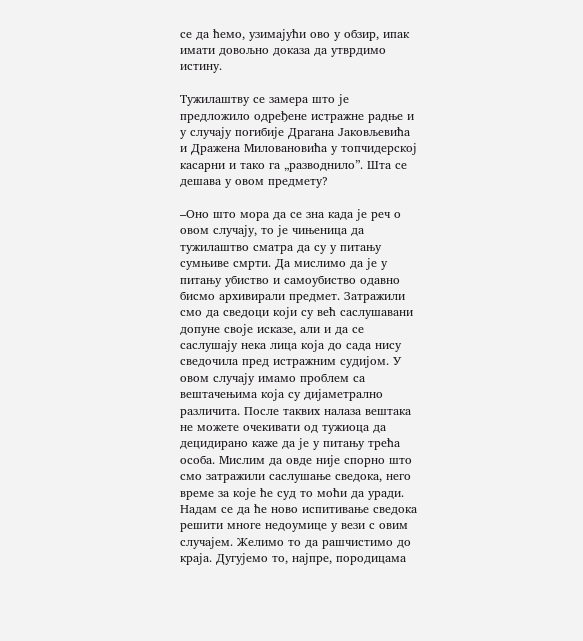се да ћемо, узимајући ово у обзир, ипак имати довољно доказа да утврдимо истину.

Тужилаштву се замера што је предложило одређене истражне радње и у случају погибије Драгана Јаковљевића и Дражена Миловановића у топчидерској касарни и тако га „разводнило”. Шта се дешава у овом предмету?

–Оно што мора да се зна када је реч о овом случају, то је чињеница да тужилаштво сматра да су у питању сумњиве смрти. Да мислимо да је у питању убиство и самоубиство одавно бисмо архивирали предмет. Затражили смо да сведоци који су већ саслушавани допуне своје исказе, али и да се саслушају нека лица која до сада нису сведочила пред истражним судијом. У овом случају имамо проблем са вештачењима која су дијаметрално различита. После таквих налаза вештака не можете очекивати од тужиоца да децидирано каже да је у питању трећа особа. Мислим да овде није спорно што смо затражили саслушање сведока, него време за које ће суд то моћи да уради. Надам се да ће ново испитивање сведока решити многе недоумице у вези с овим случајем. Желимо то да рашчистимо до краја. Дугујемо то, најпре, породицама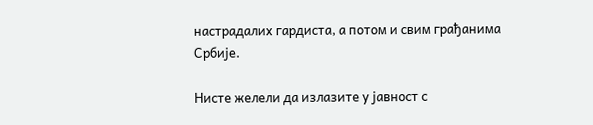настрадалих гардиста, а потом и свим грађанима Србије.

Нисте желели да излазите у јавност с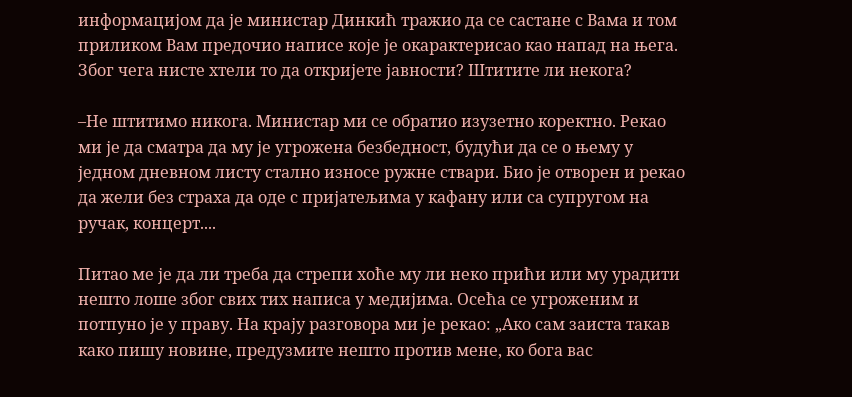информацијом да је министар Динкић тражио да се састане с Вама и том приликом Вам предочио написе које је окарактерисао као напад на њега. Због чега нисте хтели то да откријете јавности? Штитите ли некога?

–Не штитимо никога. Министар ми се обратио изузетно коректно. Рекао ми је да сматра да му је угрожена безбедност, будући да се о њему у једном дневном листу стално износе ружне ствари. Био је отворен и рекао да жели без страха да оде с пријатељима у кафану или са супругом на ручак, концерт....

Питао ме је да ли треба да стрепи хоће му ли неко прићи или му урадити нешто лоше због свих тих написа у медијима. Осећа се угроженим и потпуно је у праву. На крају разговора ми је рекао: „Ако сам заиста такав како пишу новине, предузмите нешто против мене, ко бога вас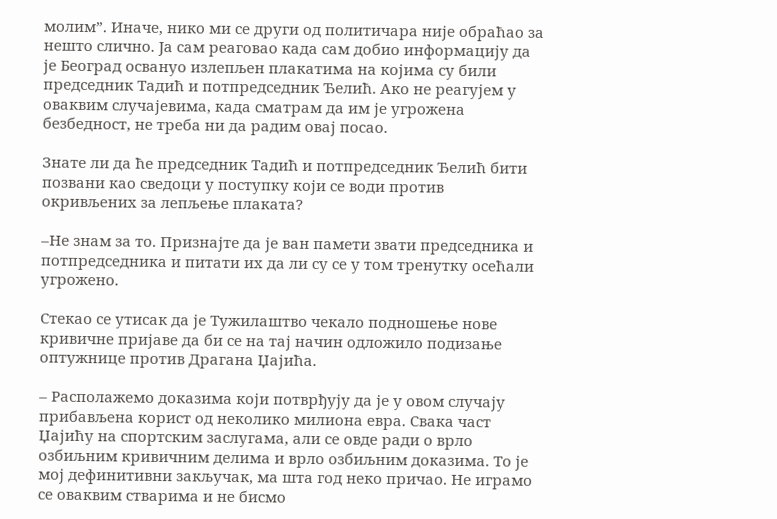молим”. Иначе, нико ми се други од политичара није обраћао за нешто слично. Ја сам реаговао када сам добио информацију да је Београд освануо излепљен плакатима на којима су били председник Тадић и потпредседник Ђелић. Ако не реагујем у оваквим случајевима, када сматрам да им је угрожена безбедност, не треба ни да радим овај посао.

Знате ли да ће председник Тадић и потпредседник Ђелић бити позвани као сведоци у поступку који се води против окривљених за лепљење плаката?

–Не знам за то. Признајте да је ван памети звати председника и потпредседника и питати их да ли су се у том тренутку осећали угрожено.

Стекао се утисак да је Тужилаштво чекало подношење нове кривичне пријаве да би се на тај начин одложило подизање оптужнице против Драгана Џајића.

– Располажемо доказима који потврђују да је у овом случају прибављена корист од неколико милиона евра. Свака част Џајићу на спортским заслугама, али се овде ради о врло озбиљним кривичним делима и врло озбиљним доказима. То је мој дефинитивни закључак, ма шта год неко причао. Не играмо се оваквим стварима и не бисмо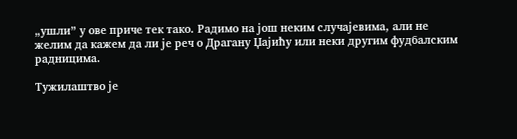„ушли” у ове приче тек тако. Радимо на још неким случајевима, али не желим да кажем да ли је реч о Драгану Џајићу или неки другим фудбалским радницима.

Тужилаштво је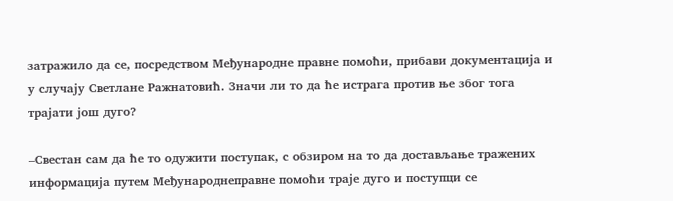затражило да се, посредством Међународне правне помоћи, прибави документација и у случају Светлане Ражнатовић. Значи ли то да ће истрага против ње због тога трајати још дуго?

–Свестан сам да ће то одужити поступак, с обзиром на то да достављање тражених информација путем Међународнеправне помоћи траје дуго и поступци се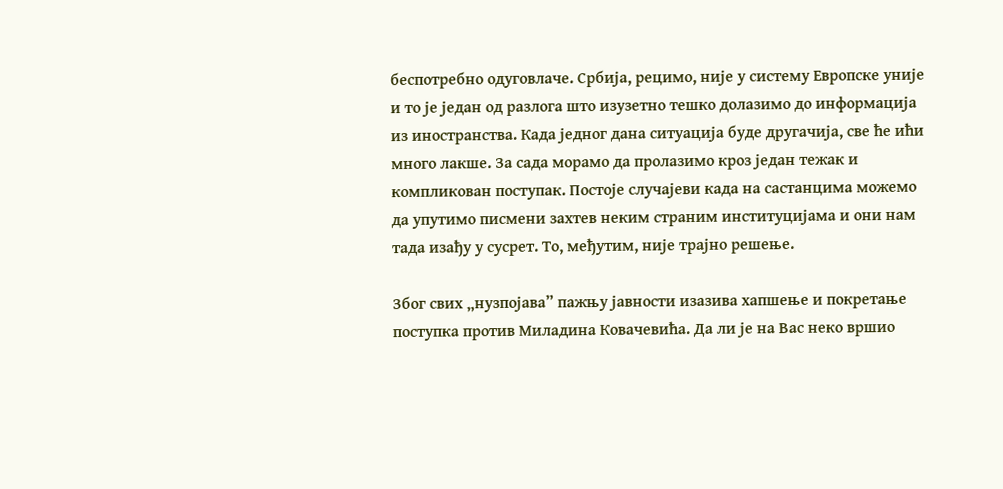беспотребно одуговлаче. Србија, рецимо, није у систему Европске уније и то је један од разлога што изузетно тешко долазимо до информација из иностранства. Када једног дана ситуација буде другачија, све ће ићи много лакше. За сада морамо да пролазимо кроз један тежак и компликован поступак. Постоје случајеви када на састанцима можемо да упутимо писмени захтев неким страним институцијама и они нам тада изађу у сусрет. То, међутим, није трајно решење.

Због свих „нузпојава” пажњу јавности изазива хапшење и покретање поступка против Миладина Ковачевића. Да ли је на Вас неко вршио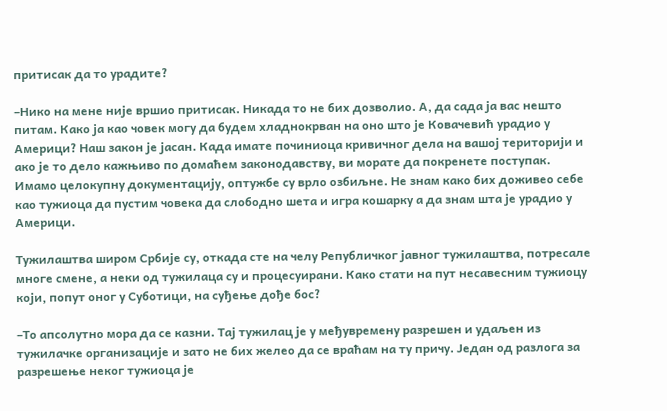притисак да то урадите?

–Нико на мене није вршио притисак. Никада то не бих дозволио. А, да сада ја вас нешто питам. Како ја као човек могу да будем хладнокрван на оно што је Ковачевић урадио у Америци? Наш закон је јасан. Када имате починиоца кривичног дела на вашој територији и ако је то дело кажњиво по домаћем законодавству, ви морате да покренете поступак. Имамо целокупну документацију, оптужбе су врло озбиљне. Не знам како бих доживео себе као тужиоца да пустим човека да слободно шета и игра кошарку а да знам шта је урадио у Америци.

Тужилаштва широм Србије су, откада сте на челу Републичког јавног тужилаштва, потресале многе смене, а неки од тужилаца су и процесуирани. Како стати на пут несавесним тужиоцу који, попут оног у Суботици, на суђење дође бос?

–То апсолутно мора да се казни. Тај тужилац је у међувремену разрешен и удаљен из тужилачке организације и зато не бих желео да се враћам на ту причу. Један од разлога за разрешење неког тужиоца је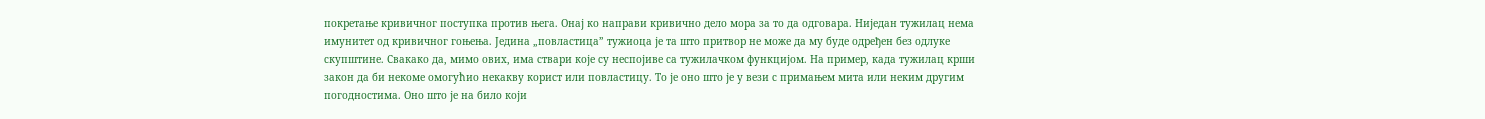покретање кривичног поступка против њега. Онај ко направи кривично дело мора за то да одговара. Ниједан тужилац нема имунитет од кривичног гоњења. Једина „повластица” тужиоца је та што притвор не може да му буде одређен без одлуке скупштине. Свакако да, мимо ових, има ствари које су неспојиве са тужилачком функцијом. На пример, када тужилац крши закон да би некоме омогућио некакву корист или повластицу. То је оно што је у вези с примањем мита или неким другим погодностима. Оно што је на било који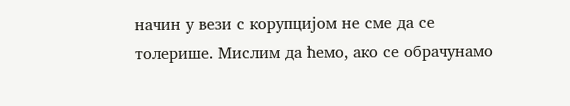начин у вези с корупцијом не сме да се толерише. Мислим да ћемо, ако се обрачунамо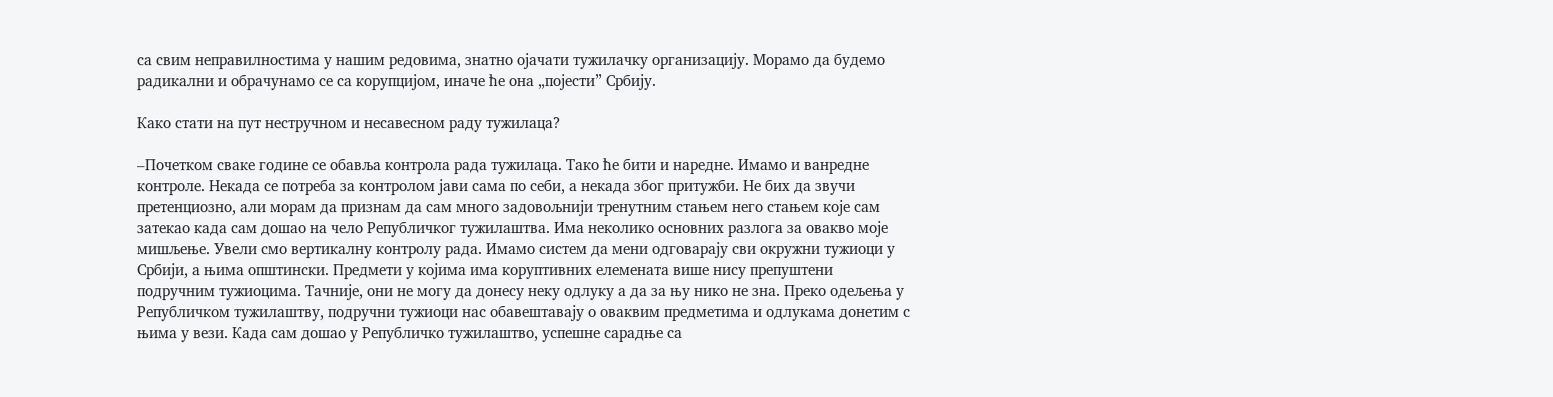са свим неправилностима у нашим редовима, знатно ојачати тужилачку организацију. Морамо да будемо радикални и обрачунамо се са корупцијом, иначе ће она „појести” Србију.

Како стати на пут нестручном и несавесном раду тужилаца?

–Почетком сваке године се обавља контрола рада тужилаца. Тако ће бити и наредне. Имамо и ванредне контроле. Некада се потреба за контролом јави сама по себи, а некада због притужби. Не бих да звучи претенциозно, али морам да признам да сам много задовољнији тренутним стањем него стањем које сам затекао када сам дошао на чело Републичког тужилаштва. Има неколико основних разлога за овакво моје мишљење. Увели смо вертикалну контролу рада. Имамо систем да мени одговарају сви окружни тужиоци у Србији, а њима општински. Предмети у којима има коруптивних елемената више нису препуштени подручним тужиоцима. Тачније, они не могу да донесу неку одлуку а да за њу нико не зна. Преко одељења у Републичком тужилаштву, подручни тужиоци нас обавештавају о оваквим предметима и одлукама донетим с њима у вези. Када сам дошао у Републичко тужилаштво, успешне сарадње са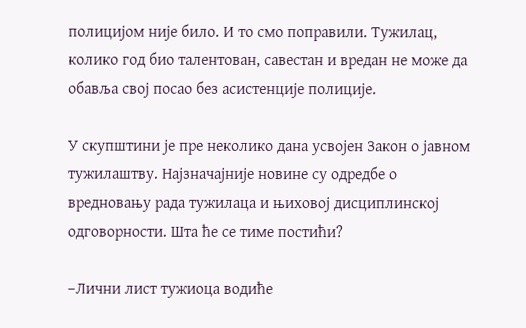полицијом није било. И то смо поправили. Тужилац, колико год био талентован, савестан и вредан не може да обавља свој посао без асистенције полиције.

У скупштини је пре неколико дана усвојен Закон о јавном тужилаштву. Најзначајније новине су одредбе о вредновању рада тужилаца и њиховој дисциплинској одговорности. Шта ће се тиме постићи?

–Лични лист тужиоца водиће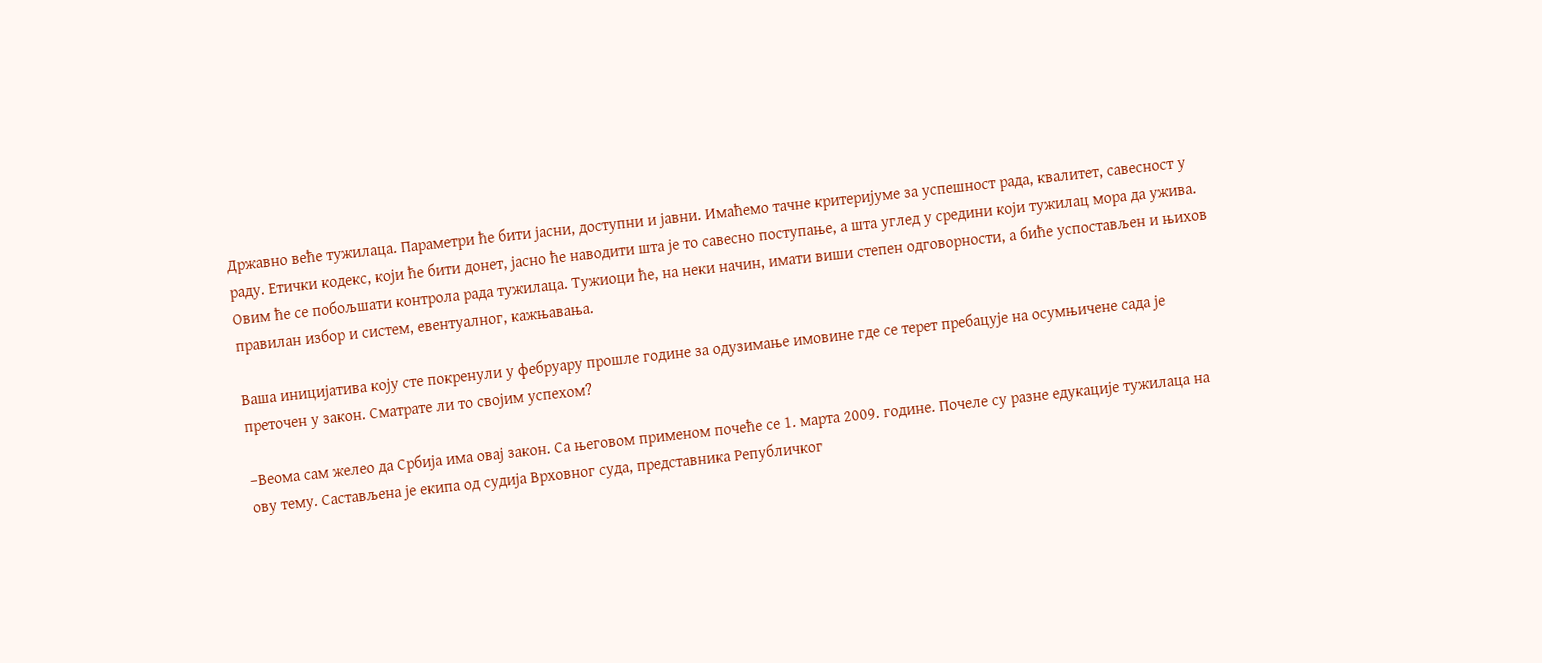Државно веће тужилаца. Параметри ће бити јасни, доступни и јавни. Имаћемо тачне критеријуме за успешност рада, квалитет, савесност у раду. Етички кодекс, који ће бити донет, јасно ће наводити шта је то савесно поступање, а шта углед у средини који тужилац мора да ужива. Овим ће се побољшати контрола рада тужилаца. Тужиоци ће, на неки начин, имати виши степен одговорности, а биће успостављен и њихов правилан избор и систем, евентуалног, кажњавања.

Ваша иницијатива коју сте покренули у фебруару прошле године за одузимање имовине где се терет пребацује на осумњичене сада је преточен у закон. Сматрате ли то својим успехом?

–Веома сам желео да Србија има овај закон. Са његовом применом почеће се 1. марта 2009. године. Почеле су разне едукације тужилаца на ову тему. Састављена је екипа од судија Врховног суда, представника Републичког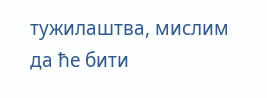тужилаштва, мислим да ће бити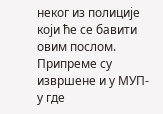неког из полиције који ће се бавити овим послом. Припреме су извршене и у МУП-у где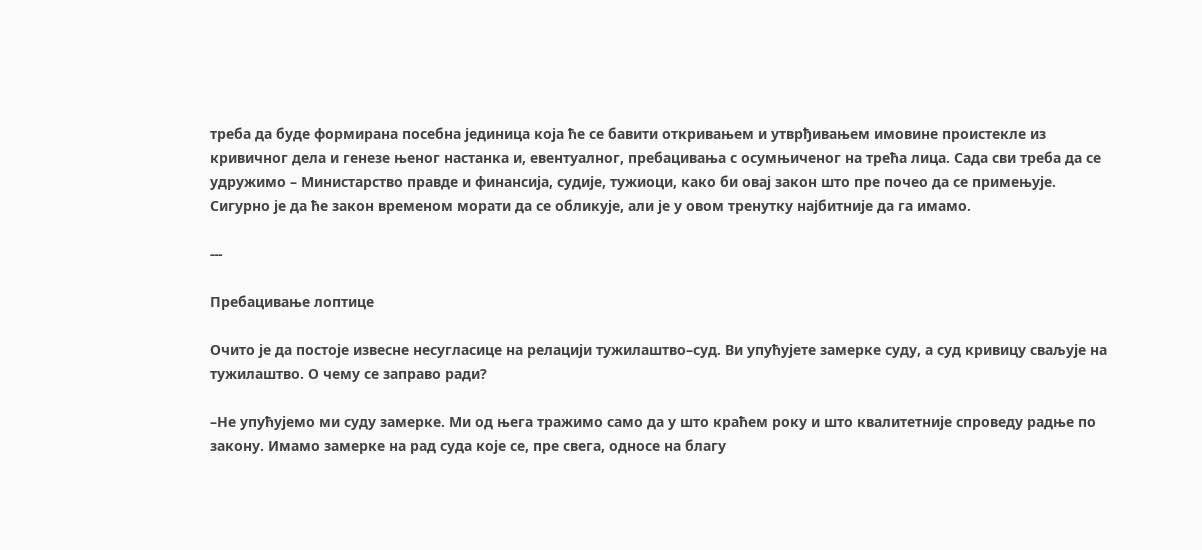треба да буде формирана посебна јединица која ће се бавити откривањем и утврђивањем имовине проистекле из кривичног дела и генезе њеног настанка и, евентуалног, пребацивања с осумњиченог на трећа лица. Сада сви треба да се удружимо – Министарство правде и финансија, судије, тужиоци, како би овај закон што пре почео да се примењује. Сигурно је да ће закон временом морати да се обликује, али је у овом тренутку најбитније да га имамо.

---

Пребацивање лоптице

Очито је да постоје извесне несугласице на релацији тужилаштво–суд. Ви упућујете замерке суду, а суд кривицу сваљује на тужилаштво. О чему се заправо ради?

–Не упућујемо ми суду замерке. Ми од њега тражимо само да у што краћем року и што квалитетније спроведу радње по закону. Имамо замерке на рад суда које се, пре свега, односе на благу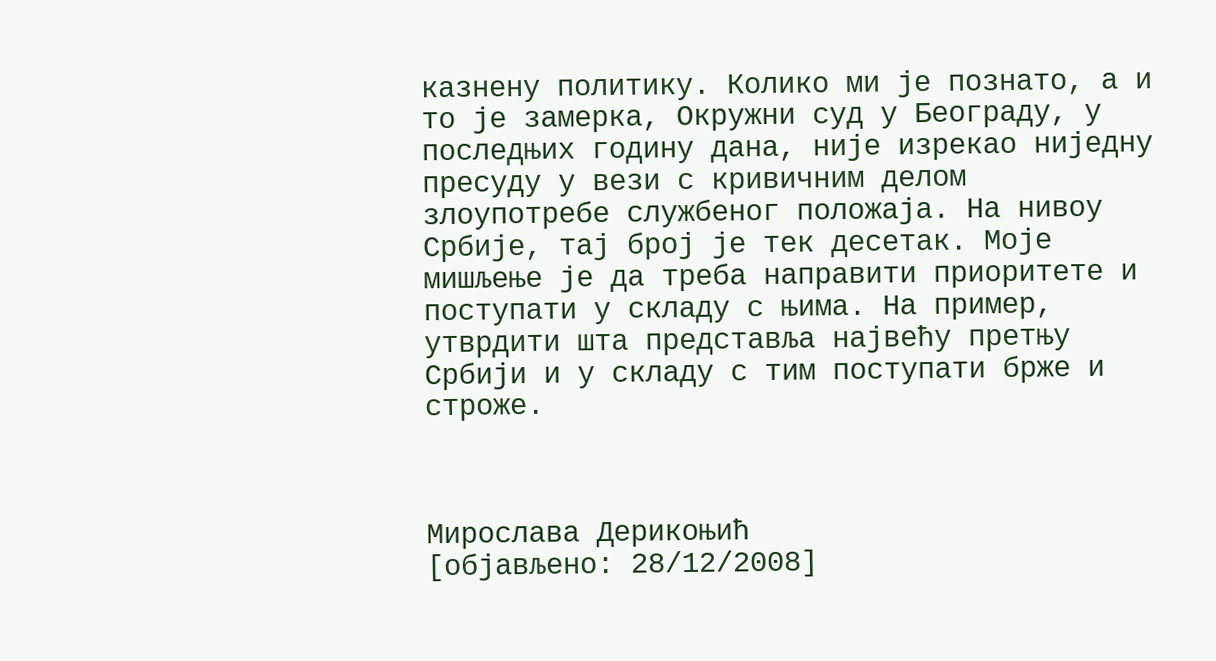казнену политику. Колико ми је познато, а и то је замерка, Окружни суд у Београду, у последњих годину дана, није изрекао ниједну пресуду у вези с кривичним делом злоупотребе службеног положаја. На нивоу Србије, тај број је тек десетак. Моје мишљење је да треба направити приоритете и поступати у складу с њима. На пример, утврдити шта представља највећу претњу Србији и у складу с тим поступати брже и строже.



Мирослава Дерикоњић
[објављено: 28/12/2008]